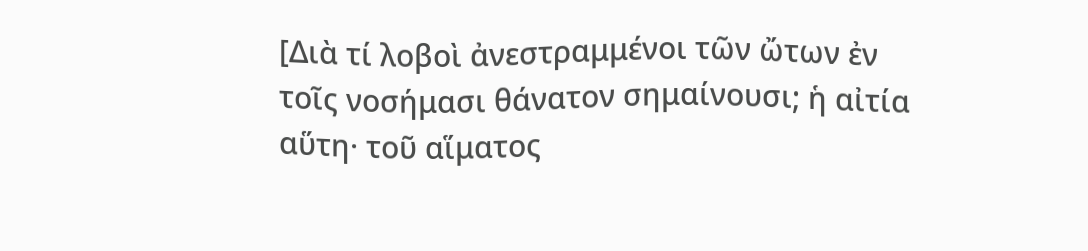[Διὰ τί λοβοὶ ἀνεστραμμένοι τῶν ὤτων ἐν τοῖς νοσήμασι θάνατον σημαίνουσι; ἡ αἰτία αὕτη· τοῦ αἵματος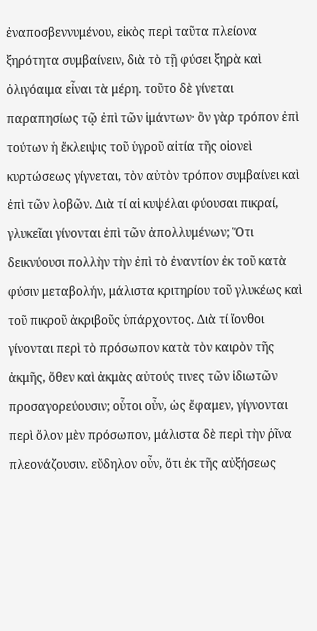ἐναποσβεννυμένου, εἰκὸς περὶ ταῦτα πλείονα ξηρότητα συμβαίνειν, διὰ τὸ τῇ φύσει ξηρὰ καὶ ὀλιγόαιμα εἶναι τὰ μέρη. τοῦτο δὲ γίνεται παραπησίως τῷ ἐπὶ τῶν ἱμάντων· ὃν γὰρ τρόπον ἐπὶ τούτων ἡ ἔκλειψις τοῦ ὑγροῦ αἰτία τῆς οἱονεὶ κυρτώσεως γίγνεται, τὸν αὐτὸν τρόπον συμβαίνει καὶ ἐπὶ τῶν λοβῶν. Διὰ τί αἱ κυψέλαι φύουσαι πικραί, γλυκεῖαι γίνονται ἐπὶ τῶν ἀπολλυμένων; Ὅτι δεικνύουσι πολλὴν τὴν ἐπὶ τὸ ἐναντίον ἐκ τοῦ κατὰ φύσιν μεταβολήν, μάλιστα κριτηρίου τοῦ γλυκέως καὶ τοῦ πικροῦ ἀκριβοῦς ὑπάρχοντος. Διὰ τί ἴονθοι γίνονται περὶ τὸ πρόσωπον κατὰ τὸν καιρὸν τῆς ἀκμῆς, ὅθεν καὶ ἀκμὰς αὐτούς τινες τῶν ἰδιωτῶν προσαγορεύουσιν; οὗτοι οὖν, ὡς ἔφαμεν, γίγνονται περὶ ὅλον μὲν πρόσωπον, μάλιστα δὲ περὶ τὴν ῥῖνα πλεονάζουσιν. εὔδηλον οὖν, ὅτι ἐκ τῆς αὐξήσεως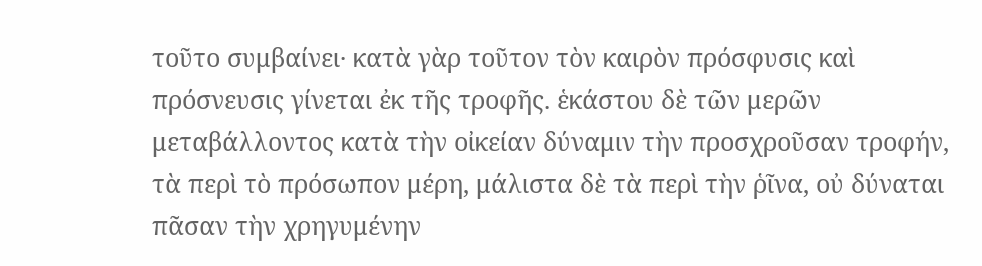τοῦτο συμβαίνει· κατὰ γὰρ τοῦτον τὸν καιρὸν πρόσφυσις καὶ πρόσνευσις γίνεται ἐκ τῆς τροφῆς. ἑκάστου δὲ τῶν μερῶν μεταβάλλοντος κατὰ τὴν οἰκείαν δύναμιν τὴν προσχροῦσαν τροφήν, τὰ περὶ τὸ πρόσωπον μέρη, μάλιστα δὲ τὰ περὶ τὴν ῥῖνα, οὐ δύναται πᾶσαν τὴν χρηγυμένην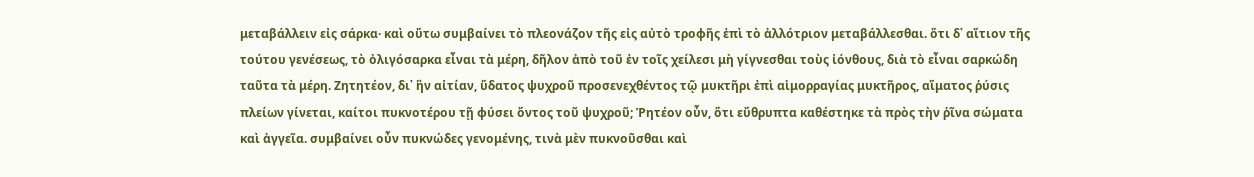μεταβάλλειν εἰς σάρκα· καὶ οὕτω συμβαίνει τὸ πλεονάζον τῆς εἰς αὐτὸ τροφῆς ἐπὶ τὸ ἀλλότριον μεταβάλλεσθαι. ὅτι δ᾽ αἴτιον τῆς τούτου γενέσεως, τὸ ὀλιγόσαρκα εἶναι τὰ μέρη, δῆλον ἀπὸ τοῦ ἐν τοῖς χείλεσι μὴ γίγνεσθαι τοὺς ἰόνθους, διὰ τὸ εἶναι σαρκώδη ταῦτα τὰ μέρη. Ζητητέον, δι᾽ ἣν αἰτίαν, ὕδατος ψυχροῦ προσενεχθέντος τῷ μυκτῆρι ἐπὶ αἱμορραγίας μυκτῆρος, αἵματος ῥύσις πλείων γίνεται, καίτοι πυκνοτέρου τῇ φύσει ὄντος τοῦ ψυχροῦ; Ῥητέον οὖν, ὅτι εὔθρυπτα καθέστηκε τὰ πρὸς τὴν ῥῖνα σώματα καὶ ἀγγεῖα. συμβαίνει οὖν πυκνώδες γενομένης, τινὰ μὲν πυκνοῦσθαι καὶ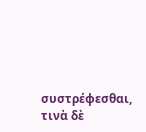συστρέφεσθαι, τινὰ δὲ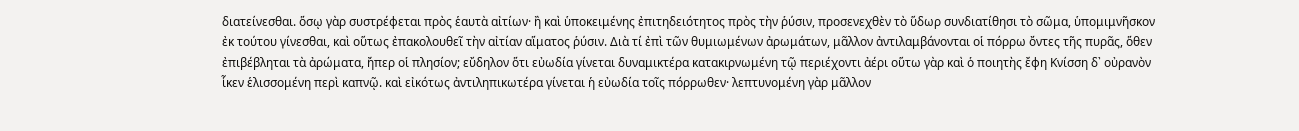διατείνεσθαι. ὅσῳ γὰρ συστρέφεται πρὸς ἑαυτὰ αἰτίων· ἢ καὶ ὑποκειμένης ἐπιτηδειότητος πρὸς τὴν ῥύσιν, προσενεχθὲν τὸ ὕδωρ συνδιατίθησι τὸ σῶμα, ὑπομιμνῆσκον ἐκ τούτου γίνεσθαι, καὶ οὕτως ἐπακολουθεῖ τὴν αἰτίαν αἵματος ῥύσιν. Διὰ τί ἐπὶ τῶν θυμιωμένων ἀρωμάτων, μᾶλλον ἀντιλαμβάνονται οἱ πόρρω ὄντες τῆς πυρᾶς, ὅθεν ἐπιβέβληται τὰ ἀρώματα, ἤπερ οἱ πλησίον; εὔδηλον ὅτι εὐωδία γίνεται δυναμικτέρα κατακιρνωμένη τῷ περιέχοντι ἀέρι οὕτω γὰρ καὶ ὁ ποιητὴς ἔφη Κνίσση δ᾽ οὐρανὸν ἷκεν ἑλισσομένη περὶ καπνῷ. καὶ εἰκότως ἀντιληπικωτέρα γίνεται ἡ εὐωδία τοῖς πόρρωθεν· λεπτυνομένη γὰρ μᾶλλον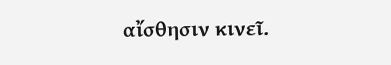αἴσθησιν κινεῖ.